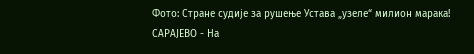Фото: Стране судије за рушење Устава „узеле“ милион марака!
САРАЈЕВО - На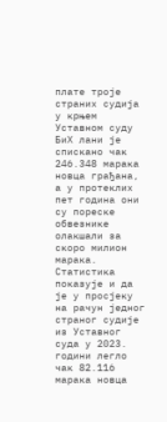плате троје страних судија у крњем Уставном суду БиХ лани је спискано чак 246.348 марака новца грађана, а у протеклих пет година они су пореске обвезнике олакшали за скоро милион марака.
Статистика показује и да је у просјеку на рачун једног страног судије из Уставног суда у 2023. години легло чак 82.116 марака новца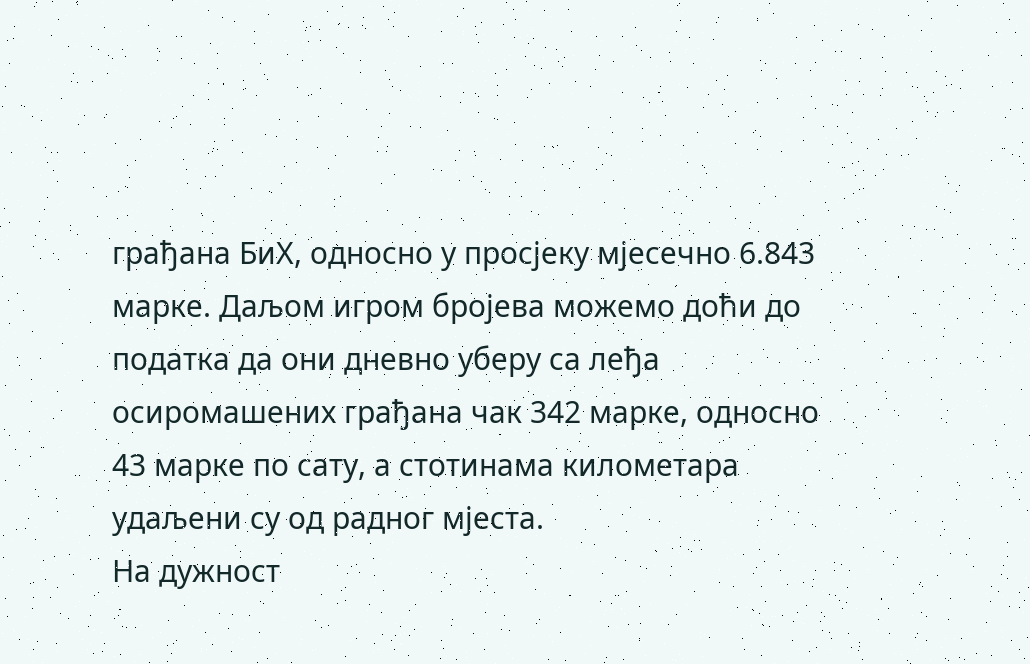грађана БиХ, односно у просјеку мјесечно 6.843 марке. Даљом игром бројева можемо доћи до податка да они дневно уберу са леђа осиромашених грађана чак 342 марке, односно 43 марке по сату, а стотинама километара удаљени су од радног мјеста.
На дужност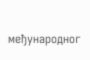међународног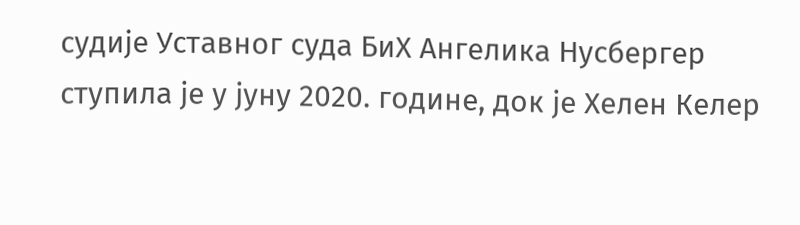судије Уставног суда БиХ Ангелика Нусбергер ступила је у јуну 2020. године, док је Хелен Келер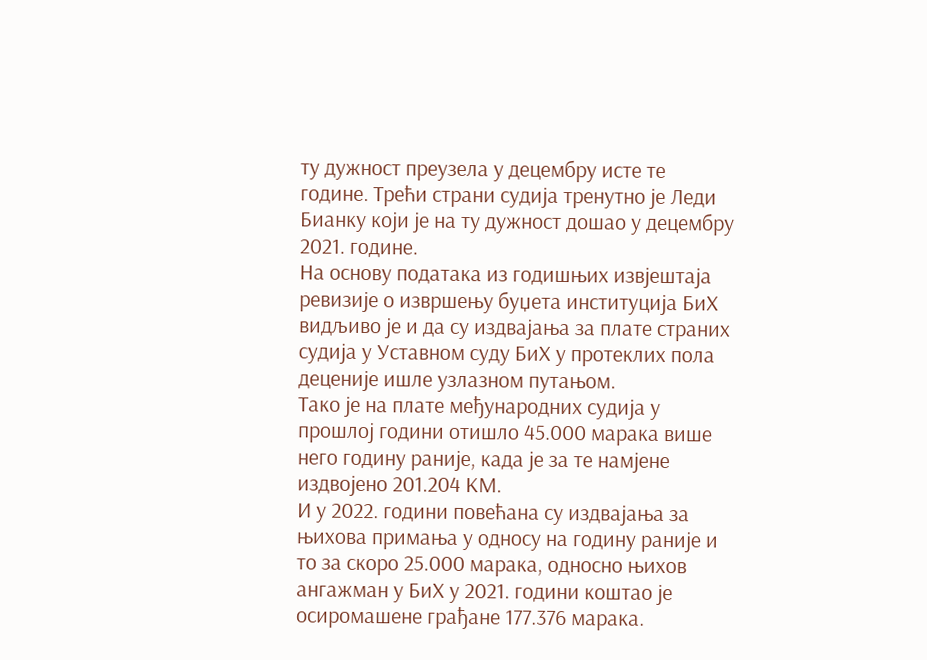ту дужност преузела у децембру исте те године. Трећи страни судија тренутно је Леди Бианку који је на ту дужност дошао у децембру 2021. године.
На основу података из годишњих извјештаја ревизије о извршењу буџета институција БиХ видљиво је и да су издвајања за плате страних судија у Уставном суду БиХ у протеклих пола деценије ишле узлазном путањом.
Тако је на плате међународних судија у прошлој години отишло 45.000 марака више него годину раније, када је за те намјене издвојено 201.204 КМ.
И у 2022. години повећана су издвајања за њихова примања у односу на годину раније и то за скоро 25.000 марака, односно њихов ангажман у БиХ у 2021. години коштао је осиромашене грађане 177.376 марака.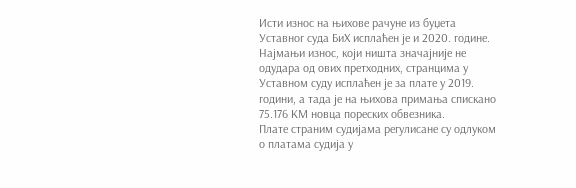Исти износ на њихове рачуне из буџета Уставног суда БиХ исплаћен је и 2020. године.
Најмањи износ, који ништа значајније не одудара од ових претходних, странцима у Уставном суду исплаћен је за плате у 2019. години, а тада је на њихова примања спискано 75.176 КМ новца пореских обвезника.
Плате страним судијама регулисане су одлуком о платама судија у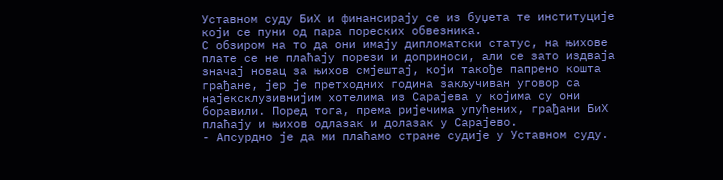Уставном суду БиХ и финансирају се из буџета те институције који се пуни од пара пореских обвезника.
С обзиром на то да они имају дипломатски статус, на њихове плате се не плаћају порези и доприноси, али се зато издваја значај новац за њихов смјештај, који такође папрено кошта грађане, јер је претходних година закључиван уговор са најексклyзивнијим хотелима из Сарајева у којима су они боравили. Поред тога, према ријечима упућених, грађани БиХ плаћају и њихов одлазак и долазак у Сарајево.
- Апсурдно је да ми плаћамо стране судије у Уставном суду.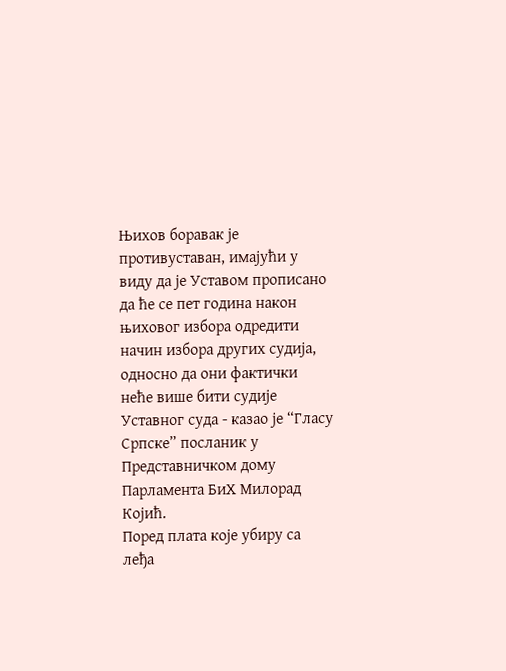Њихов боравак је противуставан, имајући у виду да је Уставом прописано да ће се пет година након њиховог избора одредити начин избора других судија, односно да они фактички неће више бити судије Уставног суда - казао је “Гласу Српске” посланик у Представничком дому Парламента БиХ Милорад Којић.
Поред плата које убиру са леђа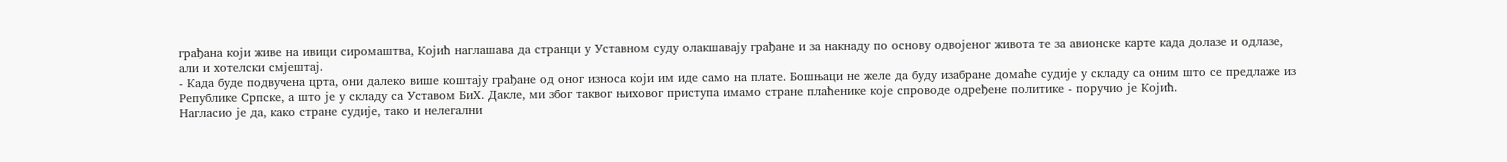грађана који живе на ивици сиромаштва, Којић наглашава да странци у Уставном суду олакшавају грађане и за накнаду по основу одвојеног живота те за авионске карте када долазе и одлазе, али и хотелски смјештај.
- Када буде подвучена црта, они далеко више коштају грађане од оног износа који им иде само на плате. Бошњаци не желе да буду изабране домаће судије у складу са оним што се предлаже из Републике Српске, а што је у складу са Уставом БиХ. Дакле, ми због таквог њиховог приступа имамо стране плаћенике које спроводе одређене политике - поручио је Којић.
Нагласио је да, како стране судије, тако и нелегални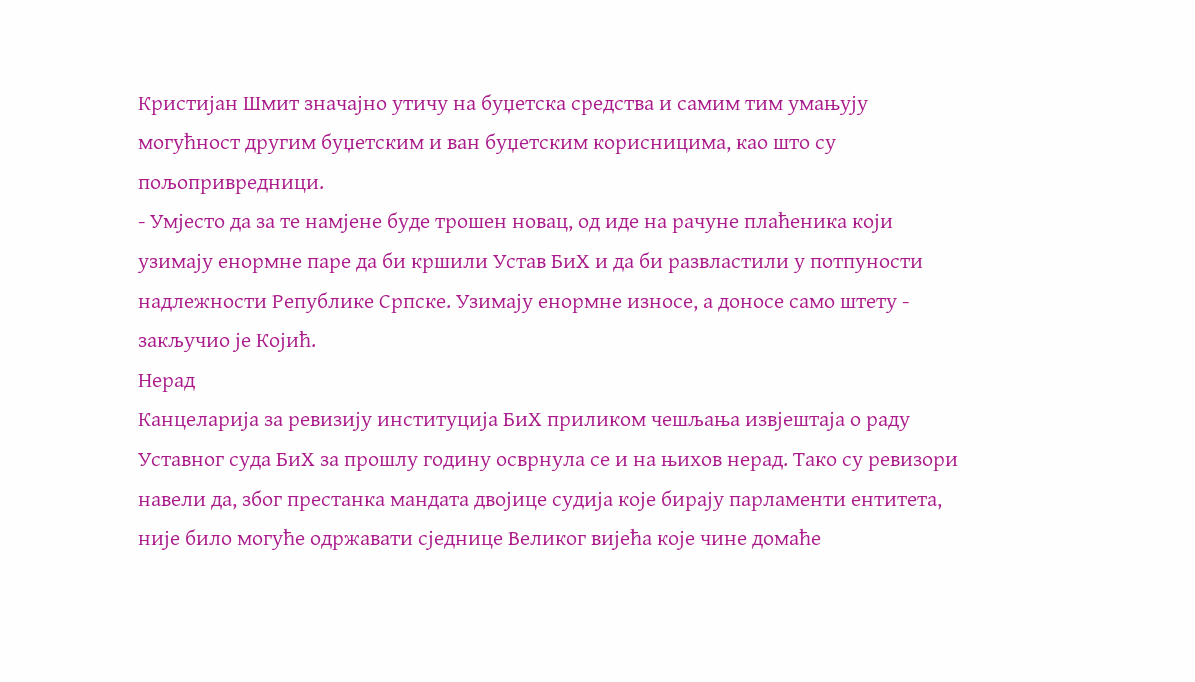Кристијан Шмит значајно утичу на буџетска средства и самим тим умањују могућност другим буџетским и ван буџетским корисницима, као што су пољопривредници.
- Умјесто да за те намјене буде трошен новац, од иде на рачуне плаћеника који узимају енормне паре да би кршили Устав БиХ и да би развластили у потпуности надлежности Републике Српске. Узимају енормне износе, а доносе само штету - закључио је Којић.
Нерад
Канцеларија за ревизију институција БиХ приликом чешљања извјештаја о раду Уставног суда БиХ за прошлу годину осврнула се и на њихов нерад. Тако су ревизори навели да, због престанка мандата двојице судија које бирају парламенти ентитета, није било могуће одржавати сједнице Великог вијећа које чине домаће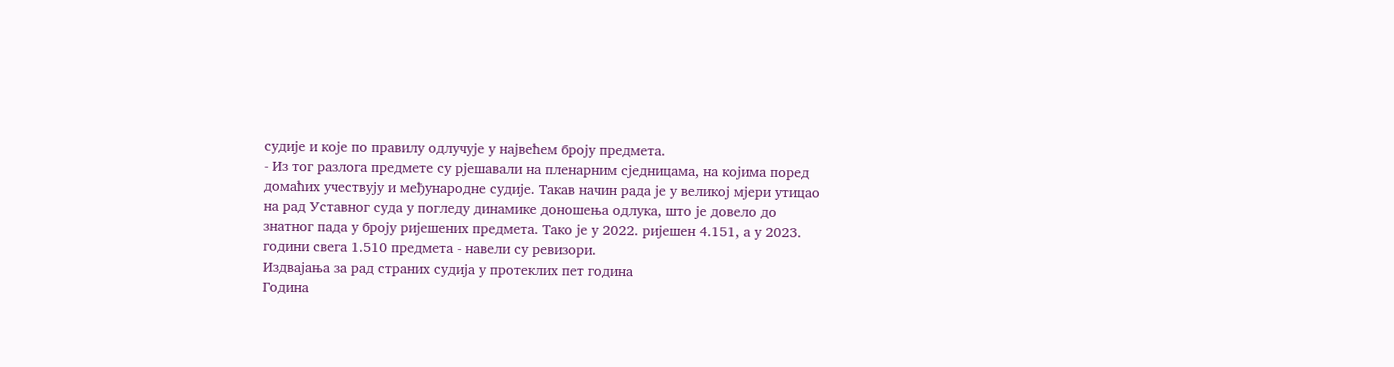судије и које по правилу одлучује у највећем броју предмета.
- Из тог разлога предмете су рјешавали на пленарним сједницама, на којима поред домаћих учествују и међународне судије. Такав начин рада је у великој мјери утицао на рад Уставног суда у погледу динамике доношења одлука, што је довело до знатног пада у броју ријешених предмета. Тако је у 2022. ријешен 4.151, а у 2023. години свега 1.510 предмета - навели су ревизори.
Издвајања за рад страних судија у протеклих пет година
Година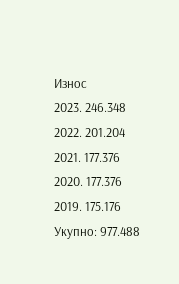Износ
2023. 246.348
2022. 201.204
2021. 177.376
2020. 177.376
2019. 175.176
Укупно: 977.488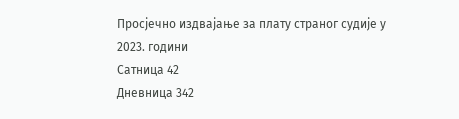Просјечно издвајање за плату страног судије у 2023. години
Сатница 42
Дневница 342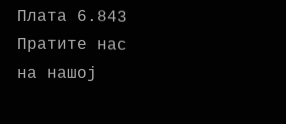Плата 6.843
Пратите нас на нашој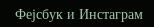Фејсбук и Инстаграм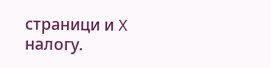страници и X налогу.